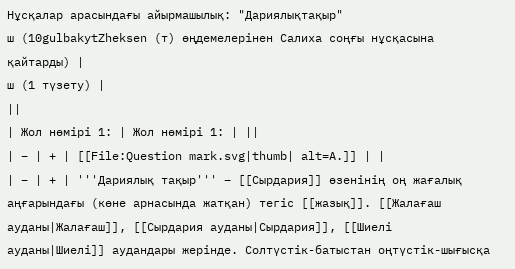Нұсқалар арасындағы айырмашылық: "Дариялықтақыр"
ш (10gulbakytZheksen (т) өңдемелерінен Салиха соңғы нұсқасына қайтарды) |
ш (1 түзету) |
||
| Жол нөмірі 1: | Жол нөмірі 1: | ||
| − | + | [[File:Question mark.svg|thumb| alt=A.]] | |
| − | + | '''Дариялық тақыр''' – [[Сырдария]] өзенінің оң жағалық аңғарындағы (көне арнасында жатқан) тегіс [[жазық]]. [[Жалағаш ауданы|Жалағаш]], [[Сырдария ауданы|Сырдария]], [[Шиелі ауданы|Шиелі]] аудандары жерінде. Солтүстік-батыстан оңтүстік-шығысқа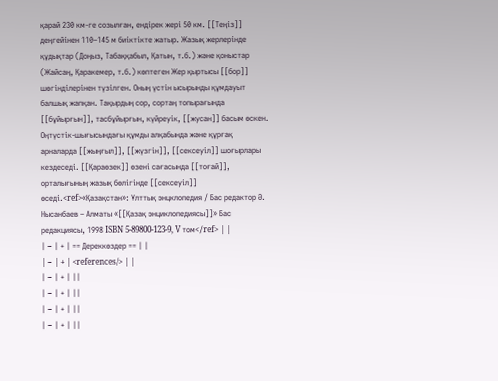қарай 230 км-ге созылған, ендірек жері 50 км. [[Теңіз]] деңгейінен 110–145 м биіктікте жатыр. Жазық жерлерінде құдықтар (Доңыз, Табаққабыл, Қатын, т.б.) және қоныстар (Жайсаң, Қаракемер, т.б.) көптеген Жер қыртысы [[бор]] шөгінділерінен түзілген. Оның үстін ысырынды құмдауыт балшық жапқан. Тақырдың сор, сортаң топырағында [[бұйырғын]], тасбұйырғын, күйреуік, [[жусан]] басым өскен. Оңтүстік-шығысындағы құмды алқабында және құрғақ арналарда [[жыңғыл]], [[жүзгін]], [[сексеуіл]] шоғырлары кездеседі. [[Қараөзек]] өзені сағасында [[тоғай]], орталығының жазық бөлігінде [[сексеуіл]] өседі.<ref>«Қазақстан»: Ұлттық энцклопедия / Бас редактор Ә. Нысанбаев – Алматы «[[Қазақ энциклопедиясы]]» Бас редакциясы, 1998 ISBN 5-89800-123-9, V том</ref> | |
| − | + | == Дереккөздер == | |
| − | + | <references/> | |
| − | + | ||
| − | + | ||
| − | + | ||
| − | + | ||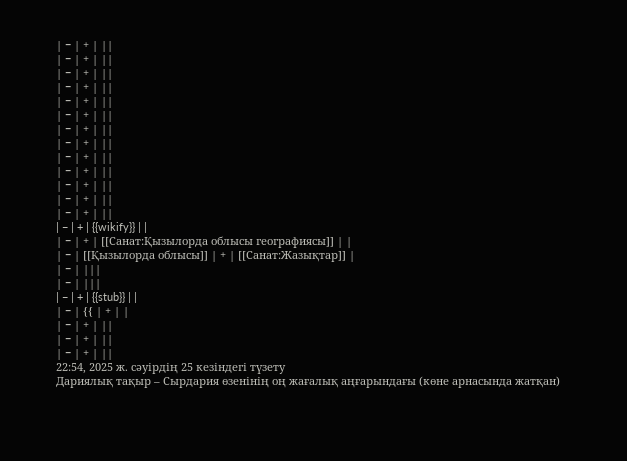| − | + | ||
| − | + | ||
| − | + | ||
| − | + | ||
| − | + | ||
| − | + | ||
| − | + | ||
| − | + | ||
| − | + | ||
| − | + | ||
| − | + | ||
| − | + | ||
| − | + | ||
| − | + | {{wikify}} | |
| − | + | [[Санат:Қызылорда облысы географиясы]] | |
| − | [[Қызылорда облысы]] | + | [[Санат:Жазықтар]] |
| − | |||
| − | |||
| − | + | {{stub}} | |
| − | {{ | + | |
| − | + | ||
| − | + | ||
| − | + | ||
22:54, 2025 ж. сәуірдің 25 кезіндегі түзету
Дариялық тақыр – Сырдария өзенінің оң жағалық аңғарындағы (көне арнасында жатқан)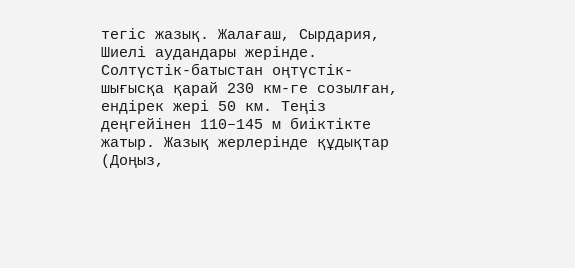тегіс жазық. Жалағаш, Сырдария, Шиелі аудандары жерінде. Солтүстік-батыстан оңтүстік-шығысқа қарай 230 км-ге созылған, ендірек жері 50 км. Теңіз деңгейінен 110–145 м биіктікте жатыр. Жазық жерлерінде құдықтар (Доңыз,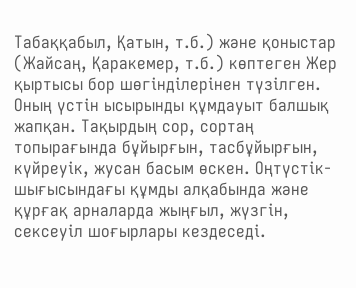Табаққабыл, Қатын, т.б.) және қоныстар (Жайсаң, Қаракемер, т.б.) көптеген Жер қыртысы бор шөгінділерінен түзілген. Оның үстін ысырынды құмдауыт балшық жапқан. Тақырдың сор, сортаң топырағында бұйырғын, тасбұйырғын, күйреуік, жусан басым өскен. Оңтүстік-шығысындағы құмды алқабында және құрғақ арналарда жыңғыл, жүзгін, сексеуіл шоғырлары кездеседі.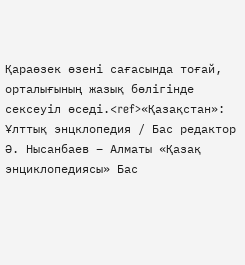Қараөзек өзені сағасында тоғай, орталығының жазық бөлігінде сексеуіл өседі.<ref>«Қазақстан»: Ұлттық энцклопедия / Бас редактор Ә. Нысанбаев – Алматы «Қазақ энциклопедиясы» Бас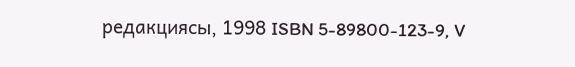редакциясы, 1998 ISBN 5-89800-123-9, V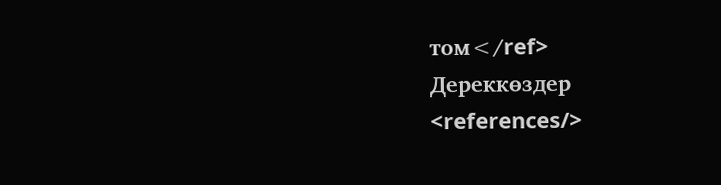том</ref>
Дереккөздер
<references/>